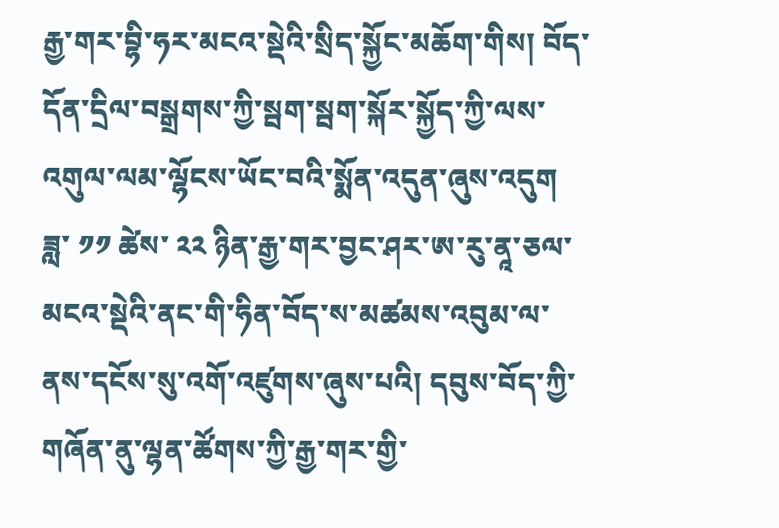རྒྱ་གར་བྷི་ཧར་མངའ་སྡེའི་སྲིད་སྐྱོང་མཆོག་གིས། བོད་དོན་དྲིལ་བསྒྲགས་ཀྱི་སྦག་སྦག་སྐོར་སྐྱོད་ཀྱི་ལས་འགུལ་ལམ་ལྷོངས་ཡོང་བའི་སྨོན་འདུན་ཞུས་འདུག
ཟླ་ ༡༡ ཚེས་ ༢༢ ཉིན་རྒྱ་གར་བྱང་ཤར་ཨ་རུ་ནཱ་ཅལ་མངའ་སྡེའི་ནང་གི་ཧིན་བོད་ས་མཚམས་འབུམ་ལ་ནས་དངོས་སུ་འགོ་འཛུགས་ཞུས་པའི། དབུས་བོད་ཀྱི་གཞོན་ནུ་ལྷན་ཚོགས་ཀྱི་རྒྱ་གར་གྱི་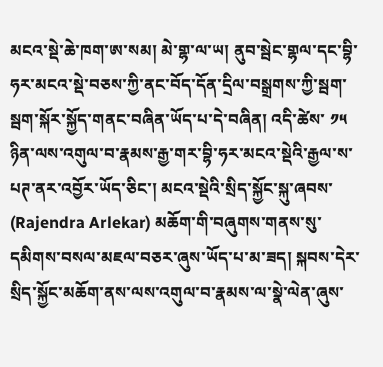མངའ་སྡེ་ཆེ་ཁག་ཨ་སམ། མེ་གྷ་ལ་ཡ། ནུབ་སྦེང་གྷལ་དང་བྷི་ཧར་མངའ་སྡེ་བཅས་ཀྱི་ནང་བོད་དོན་དྲིལ་བསྒྲགས་ཀྱི་སྦག་སྦག་སྐོར་སྐྱོད་གནང་བཞིན་ཡོད་པ་དེ་བཞིན། འདི་ཚེས་ ༡༥ ཉིན་ལས་འགུལ་བ་རྣམས་རྒྱ་གར་བྷི་ཧར་མངའ་སྡེའི་རྒྱལ་ས་པཊ་ནར་འབྱོར་ཡོད་ཅིང་། མངའ་སྡེའི་སྲིད་སྐྱོང་སྐུ་ཞབས་ (Rajendra Arlekar) མཆོག་གི་བཞུགས་གནས་སུ་དམིགས་བསལ་མཇལ་བཅར་ཞུས་ཡོད་པ་མ་ཟད། སྐབས་དེར་སྲིད་སྐྱོང་མཆོག་ནས་ལས་འགུལ་བ་རྣམས་ལ་སྣེ་ལེན་ཞུས་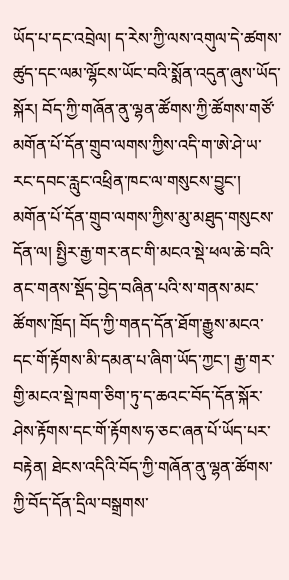ཡོད་པ་དང་འབྲེལ། ད་རེས་ཀྱི་ལས་འགུལ་དེ་ཚགས་ཚུད་དང་ལམ་ལྷོངས་ཡོང་བའི་སྨོན་འདུན་ཞུས་ཡོད་སྐོར། བོད་ཀྱི་གཞོན་ནུ་ལྷན་ཚོགས་ཀྱི་ཚོགས་གཙོ་མགོན་པོ་དོན་གྲུབ་ལགས་ཀྱིས་འདི་ག་ཨེ་ཤེ་ཡ་རང་དབང་རླུང་འཕྲིན་ཁང་ལ་གསུངས་བྱུང་།
མགོན་པོ་དོན་གྲུབ་ལགས་ཀྱིས་མུ་མཐུད་གསུངས་དོན་ལ། སྤྱིར་རྒྱ་གར་ནང་གི་མངའ་སྡེ་ཕལ་ཆེ་བའི་ནང་གནས་སྡོད་བྱེད་བཞིན་པའི་ས་གནས་མང་ཚོགས་ཁྲོད། བོད་ཀྱི་གནད་དོན་ཐོག་རྒྱུས་མངའ་དང་གོ་རྟོགས་མི་དམན་པ་ཞིག་ཡོད་ཀྱང་། རྒྱ་གར་གྱི་མངའ་སྡེ་ཁག་ཅིག་ཏུ་ད་ཆའང་བོད་དོན་སྐོར་ཤེས་རྟོགས་དང་གོ་རྟོགས་ཧ་ཅང་ཞན་པོ་ཡོད་པར་བརྟེན། ཐེངས་འདིའི་བོད་ཀྱི་གཞོན་ནུ་ལྷན་ཚོགས་ཀྱི་བོད་དོན་དྲིལ་བསྒྲགས་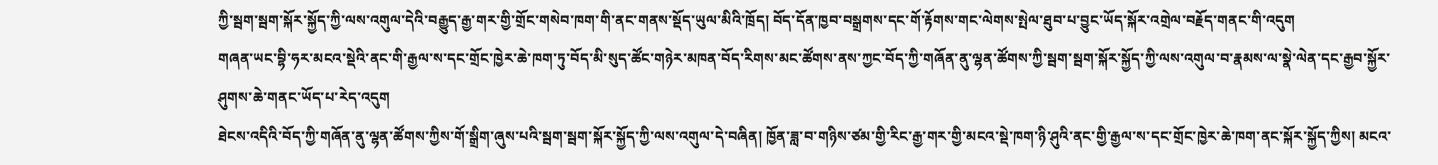ཀྱི་སྦག་སྦག་སྐོར་སྐྱོད་ཀྱི་ལས་འགུལ་དེའི་བརྒྱུད་རྒྱ་གར་གྱི་གྲོང་གསེབ་ཁག་གི་ནང་གནས་སྡོད་ཡུལ་མིའི་ཁྲོད། བོད་དོན་ཁྱབ་བསྒྲགས་དང་གོ་རྟོགས་གང་ལེགས་སྤེལ་ཐུབ་པ་བྱུང་ཡོད་སྐོར་འགྲེལ་བརྗོད་གནང་གི་འདུག
གཞན་ཡང་བྷི་ཧར་མངའ་སྡེའི་ནང་གི་རྒྱལ་ས་དང་གྲོང་ཁྱེར་ཆེ་ཁག་ཏུ་བོད་མི་སུད་ཚོང་གཉེར་མཁན་བོད་རིགས་མང་ཚོགས་ནས་ཀྱང་བོད་ཀྱི་གཞོན་ནུ་ལྷན་ཚོགས་ཀྱི་སྦག་སྦག་སྐོར་སྐྱོད་ཀྱི་ལས་འགུལ་བ་རྣམས་ལ་སྣེ་ལེན་དང་རྒྱབ་སྐྱོར་ཤུགས་ཆེ་གནང་ཡོད་པ་རེད་འདུག
ཐེངས་འདིའི་བོད་ཀྱི་གཞོན་ནུ་ལྷན་ཚོགས་ཀྱིས་གོ་སྒྲིག་ཞུས་པའི་སྦག་སྦག་སྐོར་སྐྱོད་ཀྱི་ལས་འགུལ་དེ་བཞིན། ཁྱོན་ཟླ་བ་གཉིས་ཙམ་གྱི་རིང་རྒྱ་གར་གྱི་མངའ་སྡེ་ཁག་ཉི་ཤུའི་ནང་གྱི་རྒྱལ་ས་དང་གྲོང་ཁྱེར་ཆེ་ཁག་ནང་སྐོར་སྐྱོད་ཀྱིས། མངའ་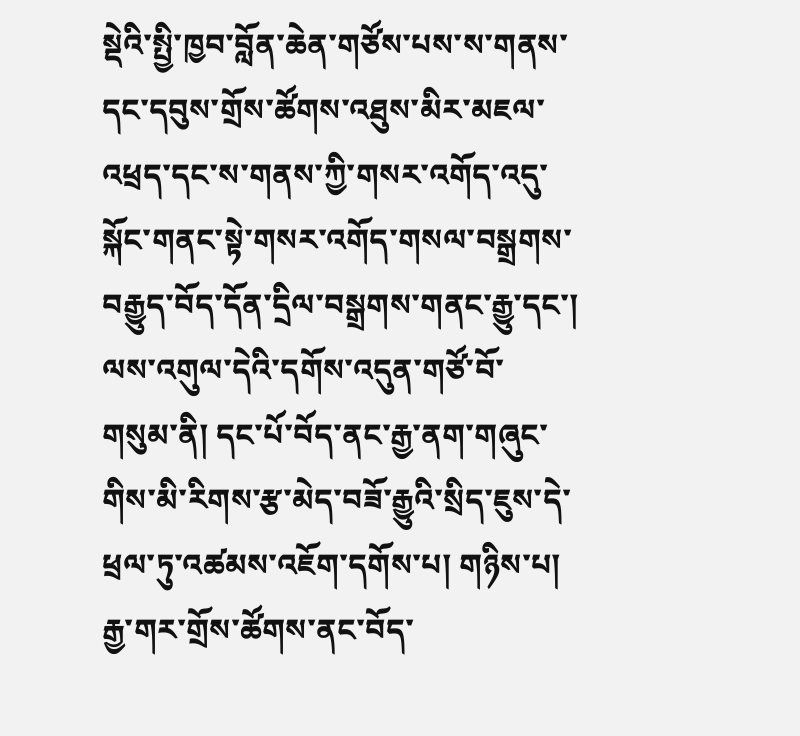སྡེའི་སྤྱི་ཁྱབ་བློན་ཆེན་གཙོས་པས་ས་གནས་དང་དབུས་གྲོས་ཚོགས་འཐུས་མིར་མཇལ་འཕྲད་དང་ས་གནས་ཀྱི་གསར་འགོད་འདུ་སྐོང་གནང་སྟེ་གསར་འགོད་གསལ་བསྒྲགས་བརྒྱུད་བོད་དོན་དྲིལ་བསྒྲགས་གནང་རྒྱུ་དང་། ལས་འགུལ་དེའི་དགོས་འདུན་གཙོ་བོ་གསུམ་ནི། དང་པོ་བོད་ནང་རྒྱ་ནག་གཞུང་གིས་མི་རིགས་རྩ་མེད་བཟོ་རྒྱུའི་སྲིད་ཇུས་དེ་ཕྲལ་ཏུ་འཚམས་འཇོག་དགོས་པ། གཉིས་པ། རྒྱ་གར་གྲོས་ཚོགས་ནང་བོད་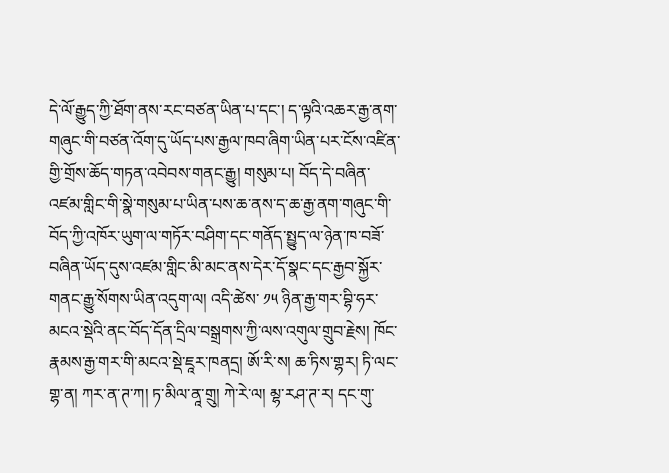དེ་ལོ་རྒྱུད་ཀྱི་ཐོག་ནས་རང་བཙན་ཡིན་པ་དང་། ད་ལྟའི་འཆར་རྒྱ་ནག་གཞུང་གི་བཙན་འོག་དུ་ཡོད་པས་རྒྱལ་ཁབ་ཞིག་ཡིན་པར་ངོས་འཛིན་གྱི་གྲོས་ཆོད་གཏན་འབེབས་གནང་རྒྱུ། གསུམ་པ། བོད་དེ་བཞིན་འཛམ་གླིང་གི་སྣེ་གསུམ་པ་ཡིན་པས་ཆ་ནས་ད་ཆ་རྒྱ་ནག་གཞུང་གི་བོད་ཀྱི་འཁོར་ཡུག་ལ་གཏོར་བཤིག་དང་གནོད་སྤྱུད་ལ་ཉེན་ཁ་བཟོ་བཞིན་ཡོད་དུས་འཛམ་གླིང་མི་མང་ནས་དེར་དོ་སྣང་དང་རྒྱབ་སྐྱོར་གནང་རྒྱུ་སོགས་ཡིན་འདུག་ལ། འདི་ཚེས་ ༡༥ ཉིན་རྒྱ་གར་བྷི་ཧར་མངའ་སྡེའི་ནང་བོད་དོན་དྲིལ་བསྒྲགས་ཀྱི་ལས་འགུལ་གྲུབ་རྗེས། ཁོང་རྣམས་རྒྱ་གར་གི་མངའ་སྡེ་ཇཱར་ཁནདྲ། ཨོ་རི་ས། ཆ་ཏིས་གྷར། ཏི་ལང་གྷ་ན། ཀར་ན་ཊ་ཀ། ཏ་མིལ་ནཱ་གྲུ། ཀེ་རེ་ལ། མྷ་རཤ་ཊ་ར། དང་གུ་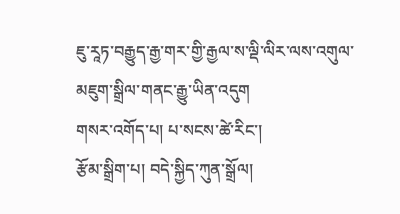ཇུ་རཱཏ་བརྒྱུད་རྒྱ་གར་གྱི་རྒྱལ་ས་ལྡི་ལིར་ལས་འགུལ་མཇུག་སྒྲིལ་གནང་རྒྱུ་ཡིན་འདུག
གསར་འགོད་པ། པ་སངས་ཚེ་རིང་།
རྩོམ་སྒྲིག་པ། བདེ་སྐྱིད་ཀུན་སྒྲོལ།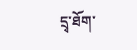དྲྭ་ཐོག་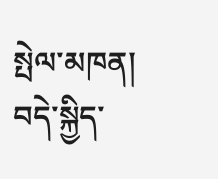སྤེལ་མཁན། བདེ་སྐྱིད་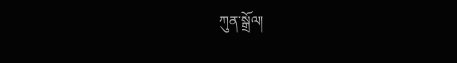ཀུན་སྒྲོལ།